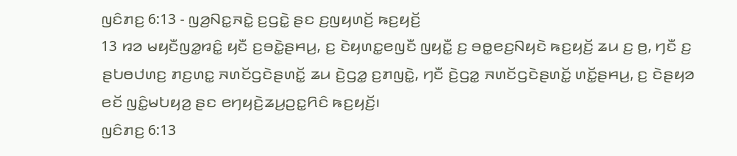ꤜꤢꤨꤊꤢ꤬ 6:13 - ꤜꤤ꤬ꤡꤢ꤭ꤏꤢꤧ꤭ ꤢ꤬ꤞꤢꤧ꤭ ꤔꤢ ꤢ꤬ꤜꤟꤛꤢꤩ꤬ ꤒꤢ꤬ꤟꤢꤩ꤬
13 ꤙꤤ ꤗꤟꤢꤪꤜꤤ꤭ꤙꤢꤨ꤭ ꤟꤢꤪ ꤢ꤬ꤋꤢꤧ꤭ꤔꤌꤣ꤬, ꤢ꤬ ꤢꤧꤟꤛꤢ꤭ꤕꤜꤢꤪ ꤜꤟꤢꤪ꤭ ꤢ꤬ ꤋꤥ꤭ꤕꤢ꤬ꤡꤟꤢꤧ ꤒꤢ꤬ꤟꤢꤩ꤬ ꤘꤣ ꤢ꤬ ꤥ꤬, ꤚꤢꤪ ꤢ꤬ ꤔꤝꤥꤓꤛꤢ꤬ ꤊꤢ꤬ꤛꤢ꤭ ꤏꤛꤢꤩꤞꤢꤧꤔꤛꤢꤩ꤭ ꤘꤣ ꤢꤧ꤬ꤞꤤ꤭ ꤢ꤬ꤊꤜꤢꤧ꤭, ꤚꤢꤪ ꤢꤧ꤬ꤞꤤ꤭ ꤏꤛꤢꤩꤞꤢꤧꤔꤛꤢꤩ꤭ ꤛꤢꤩ꤭ꤔꤌꤣ꤬, ꤢ꤬ ꤢꤧꤔꤟꤤ ꤕꤢꤩ ꤜꤢꤨ꤭ꤗꤝꤟꤤ꤬ ꤔꤢ ꤕꤚꤟꤢꤧ꤬ꤘꤣ꤬ꤑꤢ꤭ꤖꤢꤨ ꤒꤢ꤬ꤟꤢꤩ꤬꤯
ꤜꤢꤨꤊꤢ꤬ 6:13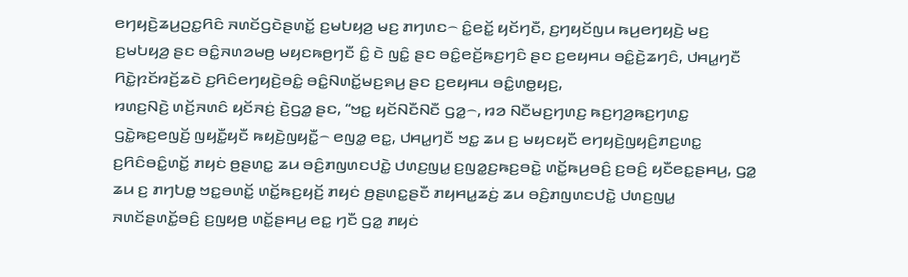ꤕꤚꤟꤢꤧ꤬ꤘꤣ꤬ꤑꤢ꤭ꤖꤢꤨ ꤏꤛꤢꤩꤞꤢꤧꤔꤛꤢꤩ꤭ ꤢ꤬ꤗꤝꤟꤤ꤬ ꤗꤢ꤬ ꤊꤚꤛꤢ꤮ ꤢꤨ꤭ꤕꤢꤩ꤭ ꤟꤢꤩꤚꤢꤪ, ꤢ꤬ꤚꤟꤢꤩꤜꤣ ꤒꤣ꤬ꤕꤚꤟꤢꤧ꤬ ꤗꤢ꤬ ꤢ꤬ꤗꤝꤟꤤ꤬ ꤔꤢ ꤋꤢꤨ꤭ꤏꤛꤤꤗꤥ꤬ ꤗꤟꤢꤒꤥ꤬ꤚꤢꤪ ꤢꤨ꤭ ꤢꤧ ꤜꤢꤨ꤭ ꤔꤢ ꤋꤢꤨ꤭ꤕꤢꤩ꤬ꤒꤢ꤬ꤚꤢꤨ ꤔꤢ ꤢ꤬ꤕꤟꤌꤣ ꤋꤢꤨ꤭ꤢꤧ꤬ꤘꤚꤢꤨ, ꤓꤌꤣ꤭ꤚꤢꤪ ꤖꤢꤧ꤭ꤐꤢꤩꤙꤢꤩ꤬ꤘꤢꤧ ꤢ꤬ꤖꤢꤨꤕꤚꤟꤢꤧ꤬ꤋꤢꤨ꤭ ꤋꤢꤨ꤭ꤡꤛꤢꤩ꤭ꤗꤢ꤬ꤎꤣ꤬ ꤔꤢ ꤢ꤬ꤕꤟꤌꤣ ꤋꤢꤨ꤭ꤛꤥ꤭ꤟꤢ꤬,
ꤙꤛꤢ꤬ꤡꤢꤧ꤬ ꤛꤢꤩ꤬ꤏꤛꤢꤨ ꤟꤢꤩꤏꤢꤦ꤬ ꤢꤧ꤬ꤞꤤ꤭ ꤔꤢ, “ꤠꤢ꤭ ꤟꤢꤩꤡꤢꤪꤡꤢꤪ ꤞꤤ꤭꤮, ꤙꤤ ꤡꤢꤪꤗꤢ꤬ꤚꤛꤢ꤬ ꤒꤢ꤬ꤚꤤ꤬ꤒꤢ꤬ꤚꤛꤢ꤭ ꤞꤢꤧ꤭ꤒꤢ꤬ꤕꤜꤢꤩ꤬ ꤜꤟꤢꤪ꤭ꤟꤢꤪ ꤒꤟꤢꤧ꤬ꤜꤟꤢꤪ꤭꤮ ꤕꤜꤤ꤭ ꤕꤢ꤭, ꤓꤌꤣ꤭ꤚꤢꤪ ꤠꤢ꤭ ꤘꤣ ꤢ꤬ ꤗꤟꤢꤟꤢꤪ ꤕꤚꤟꤢꤧ꤬ꤜꤟꤢꤨ꤬ꤊꤢ꤬ꤛꤢ꤭ ꤢ꤬ꤖꤢꤨꤋꤢꤨ꤭ꤛꤢꤩ꤭ ꤊꤟꤢꤦ ꤥ꤬ꤔꤛꤢ꤭ ꤘꤣ ꤋꤢꤨ꤬ꤊꤜꤛꤢꤓꤢꤧ꤭ ꤓꤛꤢ꤬ꤜꤣ꤭ ꤢ꤬ꤜꤤ꤭ꤢ꤬ꤒꤢ꤬ꤋꤢꤧ꤭ ꤛꤢꤩ꤭ꤒꤣ꤬ꤋꤢꤨ꤬ ꤢ꤬ꤋꤢꤨ꤬ ꤟꤢꤪꤕꤢ꤭ꤔꤌꤣ꤬, ꤞꤤ꤭ ꤘꤣ ꤢ꤬ ꤊꤚꤝꤥ꤭ ꤠꤢ꤭ꤋꤛꤢꤩ꤭ ꤛꤢꤩ꤭ꤒꤢ꤬ꤟꤢꤩ꤬ ꤊꤟꤢꤦ ꤥ꤬ꤔꤛꤢ꤭ꤔꤢꤪ ꤊꤟꤌꤣ꤭ꤘꤢꤦ꤬ ꤘꤣ ꤋꤢꤨ꤬ꤊꤜꤛꤢꤓꤢꤧ꤭ ꤓꤛꤢ꤬ꤜꤣ꤭ ꤏꤛꤢꤩꤔꤛꤢꤩ꤭ꤋꤢꤨ꤬ ꤢ꤬ꤜꤟꤥ꤬ ꤛꤢꤩ꤭ꤔꤌꤣ꤬ ꤕꤢ꤭ ꤚꤢꤪ ꤞꤤ꤭ ꤊꤟꤢꤦ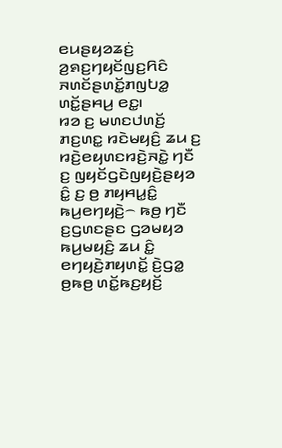ꤕꤣꤔꤟꤤꤘꤢꤦ꤬ ꤤ꤬ꤎꤢ꤬ꤚꤟꤢꤩꤜꤢ꤬ꤖꤢꤨ ꤏꤛꤢꤩꤔꤛꤢꤩ꤭ꤊꤜꤝꤤ꤭ ꤛꤢꤩ꤭ꤔꤌꤣ꤬ ꤕꤢ꤭꤯
ꤙꤤ ꤢ꤬ ꤗꤛꤢꤓꤛꤢꤩ꤬ ꤊꤢ꤬ꤛꤢ꤭ ꤙꤢꤧꤗꤟꤢꤨ꤬ ꤘꤣ ꤢ꤬ ꤙꤢꤧ꤬ꤕꤟꤛꤢꤙꤢꤧ꤬ꤏꤢꤧ꤭ ꤚꤢꤪ ꤢ꤬ ꤜꤟꤢꤩꤞꤢꤧꤜꤟꤢꤧ꤬ꤔꤟꤤ ꤢꤨ꤭ ꤢ꤬ ꤥ꤬ ꤊꤟꤌꤣ꤭ꤢꤨ꤭ ꤒꤣ꤬ꤕꤚꤟꤢꤧ꤬꤮ ꤒꤥ꤬ ꤚꤢꤪ ꤢ꤬ꤞꤛꤢꤔꤢ ꤞꤤꤗꤟꤤ ꤒꤣ꤬ꤗꤟꤢꤨ꤬ ꤘꤣ ꤢꤨ꤭ ꤕꤚꤟꤢꤧ꤬ꤊꤟꤛꤢꤩ꤭ ꤢꤧ꤬ꤞꤤ꤭ ꤥ꤬ꤒꤥ꤬ ꤛꤢꤩ꤭ꤒꤢ꤬ꤟꤢꤩ꤬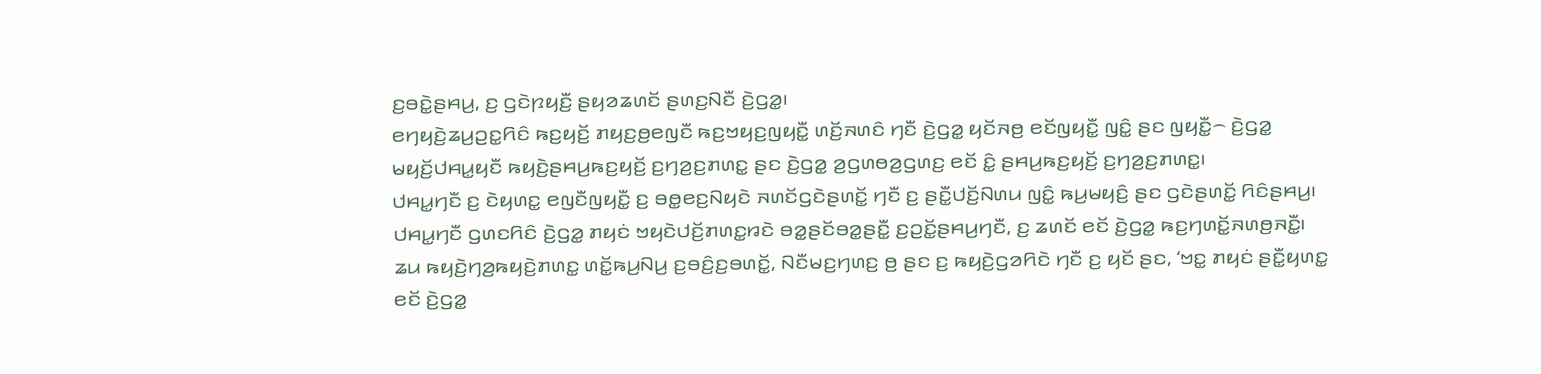ꤢ꤬ꤋꤢꤧ꤭ꤔꤌꤣ꤬, ꤢ꤬ ꤞꤢꤧꤐꤟꤢꤪ꤬ ꤔꤟꤤꤘꤛꤢꤩ ꤔꤛꤢ꤬ꤡꤢꤪ ꤢꤧ꤬ꤞꤤ꤭꤯
ꤕꤚꤟꤢꤧ꤬ꤘꤣ꤬ꤑꤢ꤭ꤖꤢꤨ ꤒꤢ꤬ꤟꤢꤩ꤬ ꤊꤟꤢ꤬ꤥ꤬ꤕꤜꤢꤪ ꤒꤢ꤬ꤠꤟꤢ꤬ꤜꤟꤢꤪ꤭ ꤛꤢꤩ꤬ꤏꤛꤢꤨ ꤚꤢꤪ ꤢꤧ꤬ꤞꤤ꤭ ꤟꤢꤩꤏꤥ꤬ ꤕꤢꤩꤜꤟꤢꤪ꤭ ꤜꤢꤨ꤭ ꤔꤢ ꤜꤟꤢꤪ꤭꤮ ꤢꤧ꤬ꤞꤤ꤭ ꤗꤟꤢꤩ꤬ꤓꤌꤣ꤭ꤟꤢꤪ ꤒꤟꤢꤧ꤬ꤔꤌꤣ꤬ꤒꤢ꤬ꤟꤢꤩ꤬ ꤢ꤬ꤚꤤ꤬ꤢ꤬ꤊꤛꤢ꤭ ꤔꤢ ꤢꤧ꤬ꤞꤤ꤭ ꤤ꤬ꤞꤛꤥꤤ꤬ꤞꤛꤢ꤬ ꤕꤢꤩ ꤢꤨ꤭ ꤔꤌꤣ꤬ꤒꤢ꤬ꤟꤢꤩ꤬ ꤢ꤬ꤚꤤ꤬ꤢ꤬ꤊꤛꤢ꤭꤯
ꤓꤌꤣ꤭ꤚꤢꤪ ꤢ꤬ ꤢꤧꤟꤛꤢ꤭ ꤕꤜꤢꤪꤜꤟꤢꤪ꤭ ꤢ꤬ ꤋꤥ꤭ꤕꤢ꤬ꤡꤟꤢꤧ ꤏꤛꤢꤩꤞꤢꤧꤔꤛꤢꤩ꤭ ꤚꤢꤪ ꤢ꤬ ꤔꤢꤪ꤭ꤓꤢꤩ꤬ꤡꤛꤣ ꤜꤢꤨ꤭ ꤒꤣ꤬ꤗꤟꤢꤨ꤬ ꤔꤢ ꤞꤢꤧꤔꤛꤢꤩ꤭ ꤖꤢꤨꤔꤌꤣ꤬꤯ ꤓꤌꤣ꤭ꤚꤢꤪ ꤞꤛꤢꤖꤢꤨ ꤢꤧ꤬ꤞꤤ꤭ ꤊꤟꤢꤦ ꤠꤟꤢꤧꤓꤢꤩ꤬ꤊꤛꤢ꤭ꤙꤢꤧ ꤋꤤ꤭ꤔꤢꤩꤋꤤ꤭ꤔꤢꤪ꤭ ꤢ꤬ꤑꤢꤩ꤭ꤔꤌꤣ꤬ꤚꤢꤪ, ꤢ꤬ ꤘꤛꤢꤩ ꤕꤢꤩ ꤢꤧ꤬ꤞꤤ꤭ ꤒꤢ꤬ꤚꤛꤢꤩ꤭ꤏꤛꤥ꤬ꤏꤢꤪ꤭꤯
ꤘꤣ ꤒꤟꤢꤧ꤬ꤚꤤ꤬ꤒꤟꤢꤧ꤬ꤊꤛꤢ꤭ ꤛꤢꤩ꤭ꤒꤣ꤬ꤡꤣ꤬ ꤢ꤬ꤋꤢꤨ꤬ꤢ꤬ꤋꤛꤢꤩ꤭, ꤡꤢꤪꤗꤢ꤬ꤚꤛꤢ꤬ ꤥ꤬ ꤔꤢ ꤢ꤬ ꤒꤟꤢꤧ꤬ꤞꤤꤖꤢꤧ ꤚꤢꤪ ꤢ꤬ ꤟꤢꤩ ꤔꤢ, ‘ꤠꤢ꤭ ꤊꤟꤢꤦ ꤔꤢꤪ꤭ꤟꤛꤢ꤭ ꤕꤢꤩ ꤢꤧ꤬ꤞꤤ꤭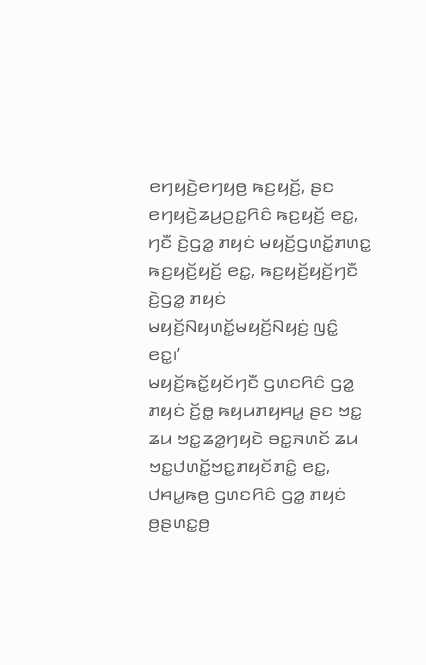ꤕꤚꤟꤢꤧ꤬ꤕꤚꤟꤥ꤬ ꤒꤢ꤬ꤟꤢꤩ꤬, ꤔꤢ ꤕꤚꤟꤢꤧ꤬ꤘꤣ꤬ꤑꤢ꤭ꤖꤢꤨ ꤒꤢ꤬ꤟꤢꤩ꤬ ꤕꤢ꤭, ꤚꤢꤪ ꤢꤧ꤬ꤞꤤ꤭ ꤊꤟꤢꤦ ꤗꤟꤢꤩ꤬ꤞꤛꤢꤩ꤭ꤊꤛꤢ꤭ ꤒꤢ꤬ꤟꤢꤩ꤬ꤟꤢꤩ꤬ ꤕꤢ꤭, ꤒꤢ꤬ꤟꤢꤩ꤬ꤟꤢꤩ꤬ꤚꤢꤪ ꤢꤧ꤬ꤞꤤ꤭ ꤊꤟꤢꤦ ꤗꤟꤢꤩ꤬ꤡꤟꤛꤢꤩ꤭ꤗꤟꤢꤩ꤬ꤡꤟꤢꤦ꤬ ꤜꤢꤨ꤭ ꤕꤢ꤭꤯’
ꤗꤟꤢꤩ꤬ꤒꤢꤩ꤭ꤟꤢꤩꤚꤢꤪ ꤞꤛꤢꤖꤢꤨ ꤞꤤ꤭ ꤊꤟꤢꤦ ꤢꤩ꤬ꤥ꤭ ꤒꤟꤣꤊꤟꤌꤣ꤭ ꤔꤢ ꤠꤢ꤭ ꤘꤣ ꤠꤢ꤭ꤘꤤ꤭ꤚꤟꤢꤧ ꤋꤢ꤭ꤏꤛꤢꤩ ꤘꤣ ꤠꤢ꤭ꤓꤛꤢꤩ꤭ꤠꤢ꤭ꤊꤟꤢꤩꤊꤢꤨ꤭ ꤕꤢ꤭, ꤓꤌꤣ꤭ꤒꤥ꤬ ꤞꤛꤢꤖꤢꤨ ꤞꤤ꤭ ꤊꤟꤢꤦ ꤥ꤬ꤔꤛꤢ꤭ꤥ꤬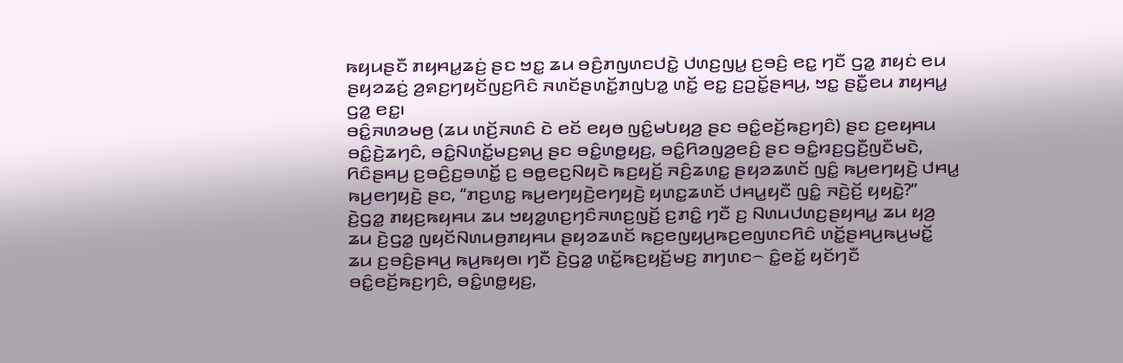ꤒꤟꤣꤔꤢꤪ ꤊꤟꤌꤣ꤭ꤘꤢꤦ꤬ ꤔꤢ ꤠꤢ꤭ ꤘꤣ ꤋꤢꤨ꤬ꤊꤜꤛꤢꤓꤢꤧ꤭ ꤓꤛꤢ꤬ꤜꤣ꤭ ꤢ꤬ꤋꤢꤨ꤬ ꤕꤢ꤭ ꤚꤢꤪ ꤞꤤ꤭ ꤊꤟꤢꤦ ꤕꤣ ꤔꤟꤤꤘꤢꤦ꤬ ꤤ꤬ꤎꤢ꤬ꤚꤟꤢꤩꤜꤢ꤬ꤖꤢꤨ ꤏꤛꤢꤩꤔꤛꤢꤩ꤭ꤊꤜꤝꤤ꤭ ꤛꤢꤩ꤭ ꤕꤢ꤭ ꤢ꤬ꤑꤢꤩ꤭ꤔꤌꤣ꤬, ꤠꤢ꤭ ꤔꤢꤪ꤭ꤕꤣ ꤊꤟꤌꤣ꤭ ꤞꤤ꤭ ꤕꤢ꤭꤯
ꤋꤢꤨ꤭ꤏꤛꤤꤗꤥ꤬ (ꤘꤣ ꤛꤢꤩ꤬ꤏꤛꤢꤨ ꤢꤧ ꤕꤢꤩ ꤕꤟꤥ ꤜꤢꤨ꤭ꤗꤝꤟꤤ꤬ ꤔꤢ ꤋꤢꤨ꤭ꤕꤢꤩ꤬ꤒꤢ꤬ꤚꤢꤨ) ꤔꤢ ꤢ꤬ꤕꤟꤌꤣ ꤋꤢꤨ꤭ꤢꤧ꤬ꤘꤚꤢꤨ, ꤋꤢꤨ꤭ꤡꤛꤢꤩ꤭ꤗꤢ꤬ꤎꤣ꤬ ꤔꤢ ꤋꤢꤨ꤭ꤛꤥ꤭ꤟꤢ꤬, ꤋꤢꤨ꤭ꤖꤤꤜꤤ꤬ꤕꤢꤨ꤬ ꤔꤢ ꤋꤢꤨ꤭ꤙꤢ꤬ꤞꤢꤪ꤬ꤜꤢꤪꤗꤢꤧ,
ꤖꤢꤨꤔꤌꤣ꤬ ꤢ꤬ꤋꤢꤨ꤬ꤢ꤬ꤋꤛꤢꤩ꤭ ꤢ꤬ ꤋꤥ꤭ꤕꤢ꤬ꤡꤟꤢꤧ ꤒꤢ꤬ꤟꤢꤩ꤬ ꤏꤢꤨ꤬ꤘꤛꤢ꤭ ꤔꤟꤤꤘꤛꤢꤩ ꤜꤢꤨ꤭ ꤒꤣ꤬ꤕꤚꤟꤢꤧ꤬ ꤓꤌꤣ꤭ ꤒꤣ꤬ꤕꤚꤟꤢꤧ꤬ ꤔꤢ, “ꤊꤢ꤬ꤛꤢ꤭ ꤒꤣ꤬ꤕꤚꤟꤢꤧ꤬ꤕꤚꤟꤢꤧ꤬ ꤟꤛꤢ꤭ꤘꤛꤢꤩ ꤓꤌꤣ꤭ꤟꤢꤪ ꤜꤢꤨ꤭ ꤏꤢꤧ꤬ꤢꤩ꤬ ꤟꤟꤢꤧ꤭?”
ꤢꤧ꤬ꤞꤤ꤭ ꤊꤟꤢ꤬ꤒꤟꤌꤣ ꤘꤣ ꤠꤟꤤ꤭ꤛꤢ꤬ꤚꤢꤨꤏꤛꤢ꤬ꤜꤢꤩ꤬ ꤢ꤬ꤊꤢꤨ꤭ ꤚꤢꤪ ꤢ꤬ ꤡꤛꤣꤓꤛꤢ꤬ꤔꤟꤌꤣ꤭ ꤘꤣ ꤟꤤ꤬ ꤘꤣ ꤢꤧ꤬ꤞꤤ꤭ ꤜꤟꤢꤩꤡꤛꤣꤥ꤬ꤊꤟꤌꤣ ꤔꤟꤤꤘꤛꤢꤩ ꤒꤢ꤬ꤕꤜꤟꤣ꤬ꤒꤢ꤬ꤕꤜꤛꤢꤖꤢꤨ ꤛꤢꤩ꤭ꤔꤌꤣ꤬ꤒꤣ꤬ꤗꤢꤩ꤭ ꤘꤣ ꤢ꤬ꤋꤢꤨ꤬ꤔꤌꤣ꤬ ꤒꤣ꤬ꤒꤟꤥ꤯ ꤚꤢꤪ ꤢꤧ꤬ꤞꤤ꤭ ꤛꤢꤩ꤭ꤒꤢ꤬ꤟꤢꤩ꤬ꤗꤢ꤬ ꤊꤚꤛꤢ꤮ ꤢꤨ꤭ꤕꤢꤩ꤭ ꤟꤢꤩꤚꤢꤪ ꤋꤢꤨ꤭ꤕꤢꤩ꤬ꤒꤢ꤬ꤚꤢꤨ, ꤋꤢꤨ꤭ꤛꤥ꤭ꤟꤢ꤬,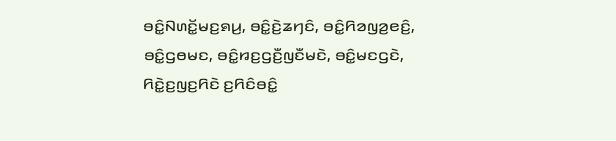ꤋꤢꤨ꤭ꤡꤛꤢꤩ꤭ꤗꤢ꤬ꤎꤣ꤬, ꤋꤢꤨ꤭ꤢꤧ꤬ꤘꤚꤢꤨ, ꤋꤢꤨ꤭ꤖꤤꤜꤤ꤬ꤕꤢꤨ꤬, ꤋꤢꤨ꤭ꤞꤥꤗꤢ, ꤋꤢꤨ꤭ꤙꤢ꤬ꤞꤢꤪ꤬ꤜꤢꤪꤗꤢꤧ, ꤋꤢꤨ꤭ꤗꤢꤞꤢꤧ, ꤖꤢꤧ꤭ꤢ꤬ꤜꤢ꤬ꤖꤢꤧ ꤢ꤬ꤖꤢꤨꤋꤢꤨ꤭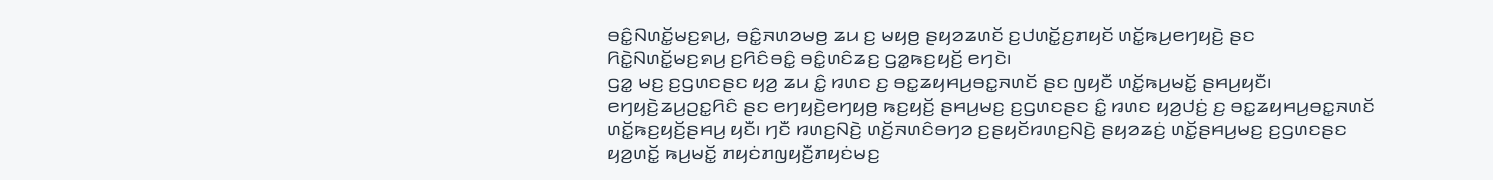ꤋꤢꤨ꤭ꤡꤛꤢꤩ꤭ꤗꤢ꤬ꤎꤣ꤬, ꤋꤢꤨ꤭ꤏꤛꤤꤗꤥ꤬ ꤘꤣ ꤢ꤬ ꤗꤟꤥ꤬ ꤔꤟꤤꤘꤛꤢꤩ ꤢ꤬ꤓꤛꤢꤩ꤭ꤢ꤬ꤊꤟꤢꤩ ꤛꤢꤩ꤭ꤒꤣ꤬ꤕꤚꤟꤢꤧ꤬ ꤔꤢ ꤖꤢꤧ꤭ꤡꤛꤢꤩ꤭ꤗꤢ꤬ꤎꤣ꤬ ꤢ꤬ꤖꤢꤨꤋꤢꤨ꤭ ꤋꤢꤨ꤭ꤛꤢꤨꤘꤢ꤬ ꤞꤤ꤭ꤒꤢ꤬ꤟꤢꤩ꤬ ꤕꤚꤢꤧ꤯
ꤞꤤ꤭ ꤗꤢ꤬ ꤢ꤬ꤞꤛꤢꤔꤢ ꤟꤤ꤬ ꤘꤣ ꤢꤨ꤭ ꤙꤛꤢ ꤢ꤬ ꤋꤢ꤭ꤘꤟꤌꤣ꤬ꤋꤢ꤭ꤏꤛꤢꤩ ꤔꤢ ꤜꤟꤢꤪ ꤛꤢꤩ꤭ꤒꤣ꤬ꤗꤢꤩ꤭ ꤔꤌꤣ꤬ꤟꤢꤪ꤯ ꤕꤚꤟꤢꤧ꤬ꤘꤣ꤬ꤑꤢ꤭ꤖꤢꤨ ꤔꤢ ꤕꤚꤟꤢꤧ꤬ꤕꤚꤟꤥ꤬ ꤒꤢ꤬ꤟꤢꤩ꤬ ꤔꤌꤣ꤬ꤗꤢ꤬ ꤢ꤬ꤞꤛꤢꤔꤢ ꤢꤨ꤭ ꤙꤛꤢ ꤟꤤ꤬ꤓꤢꤦ꤬ ꤢ꤬ ꤋꤢ꤭ꤘꤟꤌꤣ꤬ꤋꤢ꤭ꤏꤛꤢꤩ ꤛꤢꤩ꤭ꤒꤢ꤬ꤟꤢꤩ꤬ꤔꤌꤣ꤬ ꤟꤢꤪ꤯ ꤚꤢꤪ ꤙꤛꤢ꤬ꤡꤢꤧ꤬ ꤛꤢꤩ꤬ꤏꤛꤢꤨꤋꤚꤤ ꤢ꤬ꤔꤟꤢꤩꤙꤛꤢ꤬ꤡꤢꤧ꤬ ꤔꤟꤤꤘꤢꤦ꤬ ꤛꤢꤩ꤭ꤔꤌꤣ꤬ꤗꤢ꤬ ꤢ꤬ꤞꤛꤢꤔꤢ ꤟꤤ꤬ꤛꤢꤩ꤭ ꤒꤣ꤬ꤗꤢꤩ꤭ ꤊꤟꤢꤦꤊꤜꤟꤢꤪ꤬ꤊꤟꤢꤦꤗꤢ꤬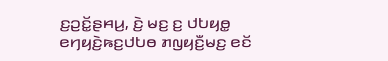ꤢ꤬ꤑꤢꤩ꤭ꤔꤌꤣ꤬, ꤢꤧ꤬ ꤗꤢ꤬ ꤢ꤬ ꤓꤝꤟꤥ꤭ ꤕꤚꤟꤢꤧ꤬ꤒꤢ꤬ꤓꤝꤥ ꤊꤜꤟꤢꤪ꤬ꤗꤢ꤬ ꤕꤢꤩ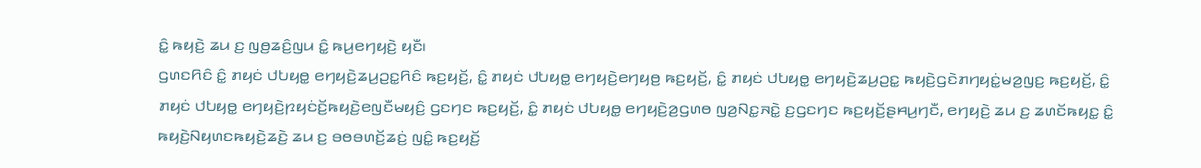ꤢꤨ꤭ ꤒꤟꤢꤧ꤬ ꤘꤣ ꤢ꤬ ꤜꤥ꤬ꤘꤢꤨ꤬ꤜꤣ ꤢꤨ꤭ ꤒꤣ꤬ꤕꤚꤟꤢꤧ꤬ ꤟꤢꤪ꤯
ꤞꤛꤢꤖꤢꤨ ꤢꤨ꤭ ꤊꤟꤢꤦ ꤓꤝꤟꤥ꤭ ꤕꤚꤟꤢꤧ꤬ꤘꤣ꤬ꤑꤢ꤭ꤖꤢꤨ ꤒꤢ꤬ꤟꤢꤩ꤬, ꤢꤨ꤭ ꤊꤟꤢꤦ ꤓꤝꤟꤥ꤭ ꤕꤚꤟꤢꤧ꤬ꤕꤚꤟꤥ꤬ ꤒꤢ꤬ꤟꤢꤩ꤬, ꤢꤨ꤭ ꤊꤟꤢꤦ ꤓꤝꤟꤥ꤭ ꤕꤚꤟꤢꤧ꤬ꤘꤣ꤬ꤑꤢ꤭ ꤒꤟꤢꤧ꤬ꤞꤢꤧꤊꤚꤟꤢꤦ꤭ꤗꤤ꤬ꤜꤢ꤬ ꤒꤢ꤬ꤟꤢꤩ꤬, ꤢꤨ꤭ ꤊꤟꤢꤦ ꤓꤝꤟꤥ꤭ ꤕꤚꤟꤢꤧ꤬ꤐꤟꤢꤦꤢꤩ꤬ꤒꤟꤢꤧ꤬ꤕꤜꤢꤪꤗꤟꤢꤨ꤬ ꤞꤢꤚꤢ ꤒꤢ꤬ꤟꤢꤩ꤬, ꤢꤨ꤭ ꤊꤟꤢꤦ ꤓꤝꤟꤥ꤭ ꤕꤚꤟꤢꤧ꤬ꤤ꤬ꤞꤛꤥ ꤜꤤ꤬ꤡꤢ꤭ꤏꤢꤧ꤭ ꤢ꤬ꤞꤢꤚꤢ ꤒꤢ꤬ꤟꤢꤩ꤬ꤔꤌꤣ꤬ꤚꤢꤪ, ꤕꤚꤟꤢꤧ꤬ ꤘꤣ ꤢ꤬ ꤘꤛꤢꤩꤒꤟꤢ꤭ ꤢꤨ꤭ ꤒꤟꤢꤧ꤬ꤡꤟꤛꤢꤒꤟꤢꤧ꤬ꤘꤢꤧ꤬ ꤘꤣ ꤢ꤬ ꤋꤥꤋꤛꤢꤩ꤬ꤘꤢꤦ꤬ ꤜꤢꤨ꤭ ꤒꤢ꤬ꤟꤢꤩ꤬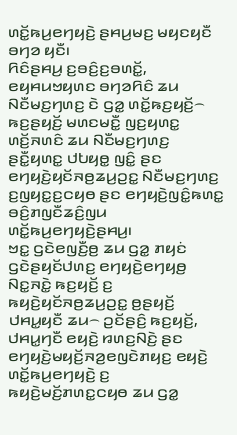ꤛꤢꤩ꤭ꤒꤣ꤬ꤕꤚꤟꤢꤧ꤬ ꤔꤌꤣ꤬ꤗꤢ꤬ ꤗꤟꤢꤟꤢꤪ ꤋꤚꤤ ꤟꤢꤪ꤯
ꤖꤢꤨꤔꤌꤣ꤬ ꤢ꤬ꤋꤢꤨ꤬ꤢ꤬ꤋꤛꤢꤩ꤭, ꤕꤟꤌꤣꤠꤟꤛꤢ ꤋꤚꤤꤖꤢꤨ ꤘꤣ ꤡꤢꤪꤗꤢ꤬ꤚꤛꤢ꤬ ꤢꤧ ꤞꤤ꤭ ꤛꤢꤩ꤭ꤒꤢ꤬ꤟꤢꤩ꤬꤮ ꤒꤢ꤬ꤔꤟꤢꤩ꤬ ꤗꤛꤢꤗꤢꤪ꤭ ꤜꤢ꤬ꤟꤛꤢ꤭ ꤛꤢꤩ꤬ꤏꤛꤢꤨ ꤘꤣ ꤡꤢꤪꤗꤢ꤬ꤚꤛꤢ꤬ ꤔꤢꤪ꤭ꤟꤛꤢ꤭ ꤓꤝꤟꤥ꤭ ꤜꤢꤨ꤭ ꤔꤢ ꤕꤚꤟꤢꤧ꤬ꤟꤢꤩꤏꤥ꤬ꤘꤣ꤬ꤑꤢ꤭ ꤡꤢꤪꤗꤢ꤬ꤚꤛꤢ꤬ ꤢ꤬ꤜꤟꤢ꤭ꤢ꤬ꤍꤟꤥ ꤔꤢ ꤕꤚꤟꤢꤧ꤬ꤜꤢꤨ꤭ꤒꤛꤢ꤭ ꤋꤢꤨ꤬ꤊꤜꤢꤪꤘꤢꤨ꤬ꤜꤣ ꤛꤢꤩ꤭ꤒꤣ꤬ꤕꤚꤟꤢꤧ꤬ꤔꤌꤣ꤬꤯
ꤠꤢ꤭ ꤞꤢꤧꤕꤜꤢꤪ꤬ꤥ꤬ ꤘꤣ ꤞꤤ꤭ ꤊꤟꤢꤦ ꤞꤢꤧꤔꤟꤢꤩꤓꤛꤢ꤬ ꤕꤚꤟꤢꤧ꤬ꤕꤚꤟꤥ꤬ ꤡꤢ꤭ꤏꤢꤧ꤭ ꤒꤢ꤬ꤟꤢꤩ꤬ ꤢ꤬ ꤒꤟꤢꤧ꤬ꤟꤢꤩꤏꤥ꤬ꤘꤣ꤬ꤑꤢ꤭ ꤥ꤬ꤔꤟꤢꤩ꤬ ꤓꤌꤣ꤭ꤟꤢꤪ ꤘꤣ꤮ ꤑꤢꤩꤔꤢꤨ꤬ ꤒꤢ꤬ꤟꤢꤩ꤬, ꤓꤌꤣ꤭ꤚꤢꤪ ꤕꤟꤢꤧ꤬ ꤙꤛꤢ꤬ꤡꤢꤧ꤬ ꤔꤢ ꤕꤚꤟꤢꤧ꤬ꤗꤟꤢꤩ꤬ꤏꤤ꤬ꤕꤜꤢꤧꤊꤟꤢ꤬ ꤕꤟꤢꤧ꤬ ꤛꤢꤩ꤭ꤒꤣ꤬ꤕꤚꤟꤢꤧ꤬ ꤢ꤬ ꤒꤟꤢꤧ꤬ꤗꤢꤩ꤬ꤊꤛꤢ꤭ꤍꤟꤥ ꤘꤣ ꤞꤤ꤭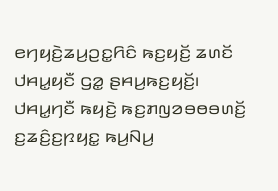ꤕꤚꤟꤢꤧ꤬ꤘꤣ꤬ꤑꤢ꤭ꤖꤢꤨ ꤒꤢ꤬ꤟꤢꤩ꤬ ꤘꤛꤢꤩ ꤓꤌꤣ꤭ꤟꤢꤪ ꤞꤤ꤭ ꤔꤌꤣ꤬ꤒꤢ꤬ꤟꤢꤩ꤬꤯
ꤓꤌꤣ꤭ꤚꤢꤪ ꤒꤟꤢꤧ꤬ ꤒꤢ꤬ꤊꤜꤤꤋꤥꤋꤛꤢꤩ꤬ ꤢ꤬ꤘꤢꤨ꤬ꤢ꤬ꤐꤟꤢ꤭ ꤒꤣ꤬ꤡꤣ꤬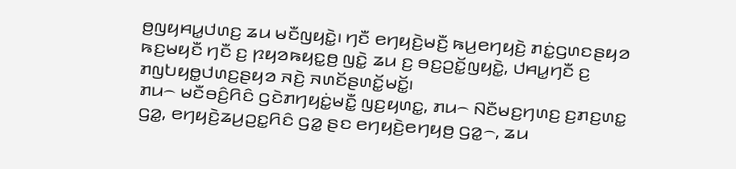ꤥ꤬ꤜꤟꤌꤣ꤭ꤓꤛꤢ꤬ ꤘꤣ ꤗꤢꤪꤜꤟꤢꤧ꤭꤯ ꤚꤢꤪ ꤕꤚꤟꤢꤧ꤬ꤗꤢꤪ꤬ ꤒꤣ꤬ꤕꤚꤟꤢꤧ꤬ ꤊꤢꤦ꤭ꤞꤛꤢꤔꤟꤤ ꤒꤢ꤬ꤗꤟꤢꤪ ꤚꤢꤪ ꤢ꤬ ꤐꤟꤤꤒꤟꤢ꤭ꤥ꤬ ꤜꤢꤧ꤭ ꤘꤣ ꤢ꤬ ꤋꤢ꤬ꤑꤢꤩ꤭ꤜꤟꤢꤧ꤭, ꤓꤌꤣ꤭ꤚꤢꤪ ꤢ꤬ ꤊꤜꤝꤟꤥ꤭ꤓꤛꤢ꤬ꤔꤟꤤ ꤏꤢꤧ꤬ ꤏꤛꤢꤩꤔꤛꤢꤩ꤭ꤗꤢꤩ꤭꤯
ꤊꤣ꤮ ꤗꤢꤪꤋꤢꤨ꤬ꤖꤢꤨ ꤞꤢꤧꤊꤚꤟꤢꤦ꤭ꤗꤢꤪ꤭ ꤜꤢ꤬ꤟꤛꤢ꤭, ꤊꤣ꤮ ꤡꤢꤪꤗꤢ꤬ꤚꤛꤢ꤬ ꤢ꤬ꤊꤢ꤬ꤛꤢ꤭ ꤞꤤ꤭, ꤕꤚꤟꤢꤧ꤬ꤘꤣ꤬ꤑꤢ꤭ꤖꤢꤨ ꤞꤤ꤭ ꤔꤢ ꤕꤚꤟꤢꤧ꤬ꤕꤚꤟꤥ꤬ ꤞꤤ꤭꤮, ꤘꤣ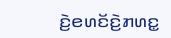ꤢꤧ꤬ꤕꤛꤢꤩꤢꤧ꤬ꤊꤛꤢ꤭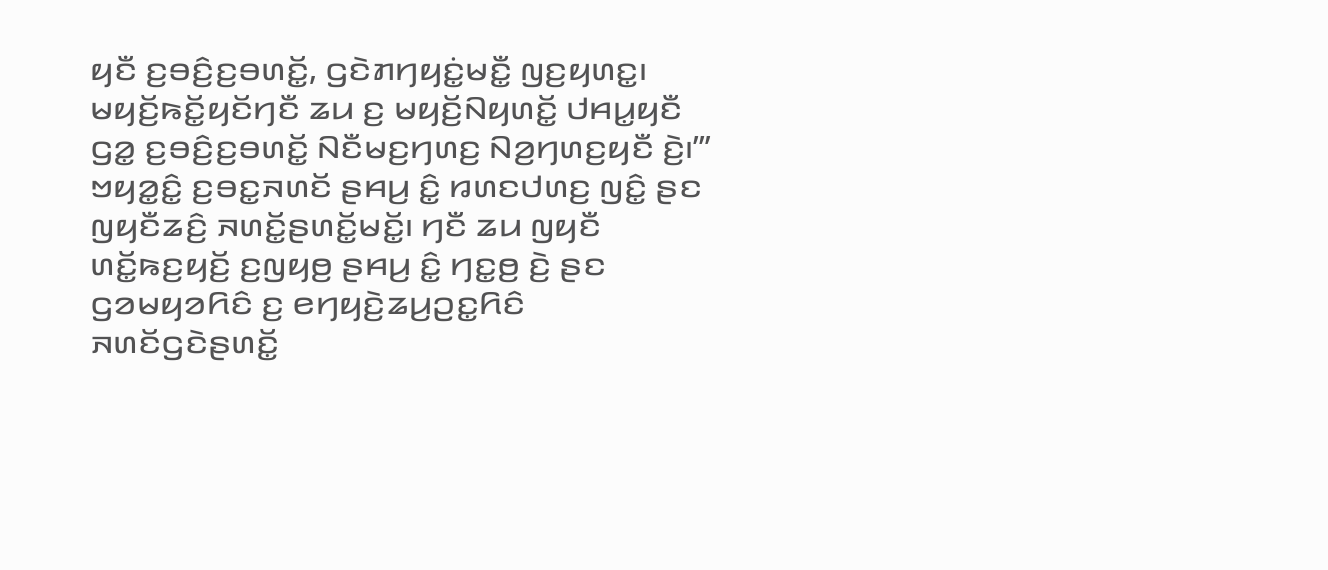ꤟꤢꤪ ꤢ꤬ꤋꤢꤨ꤬ꤢ꤬ꤋꤛꤢꤩ꤭, ꤞꤢꤧꤊꤚꤟꤢꤦ꤭ꤗꤢꤪ꤭ ꤜꤢ꤬ꤟꤛꤢ꤭꤯ ꤗꤟꤢꤩ꤬ꤒꤢꤩ꤭ꤟꤢꤩꤚꤢꤪ ꤘꤣ ꤢ꤬ ꤗꤟꤢꤩ꤬ꤡꤟꤛꤢꤩ꤭ ꤓꤌꤣ꤭ꤟꤢꤪ ꤞꤤ꤭ ꤢ꤬ꤋꤢꤨ꤬ꤢ꤬ꤋꤛꤢꤩ꤭ ꤡꤢꤪꤗꤢ꤬ꤚꤛꤢ꤬ ꤡꤤ꤬ꤚꤛꤢ꤬ꤟꤢꤪ ꤢꤧ꤬꤯’”
ꤠꤟꤤ꤭ꤢꤨ꤭ ꤢ꤬ꤋꤢ꤭ꤏꤛꤢꤩ ꤔꤌꤣ꤬ ꤢꤨ꤭ ꤙꤛꤢꤓꤛꤢ꤬ ꤜꤢꤨ꤭ ꤔꤢ ꤜꤟꤢꤪꤘꤢꤨ꤬ ꤏꤛꤢꤩ꤭ꤔꤛꤢꤩ꤭ꤗꤢꤩ꤭꤯ ꤚꤢꤪ ꤘꤣ ꤜꤟꤢꤪ ꤛꤢꤩ꤭ꤒꤢ꤬ꤟꤢꤩ꤬ ꤢ꤬ꤜꤟꤥ꤬ ꤔꤌꤣ꤬ ꤢꤨ꤭ ꤚꤢ꤭ꤥ꤬ ꤢꤧ꤬ ꤔꤢ ꤞꤤꤗꤟꤤꤖꤢꤨ ꤢ꤬ ꤕꤚꤟꤢꤧ꤬ꤘꤣ꤬ꤑꤢ꤭ꤖꤢꤨ ꤏꤛꤢꤩꤞꤢꤧꤔꤛꤢꤩ꤭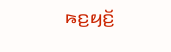ꤒꤢ꤬ꤟꤢꤩ꤬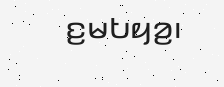ꤢ꤬ꤗꤝꤟꤤ꤬꤯